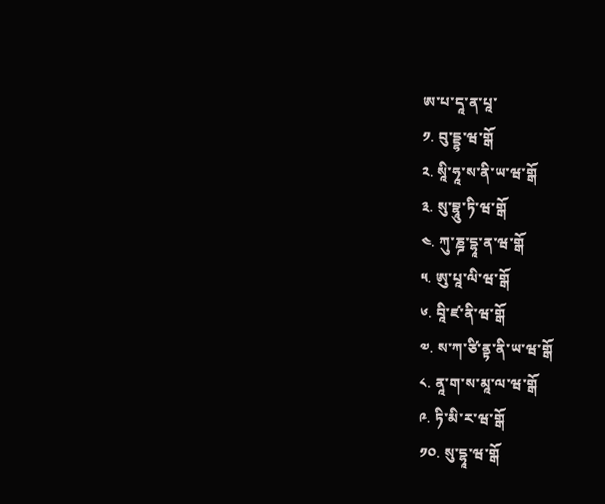ཨ་པ་དཱ་ན་པཱ་
༡. བུ་དྡྷ་ཝ་གྒོ
༢. སཱི་ཧཱ་ས་ནི་ཡ་ཝ་གྒོ
༣. སུ་བྷཱུ་ཏི་ཝ་གྒོ
༤. ཀུ་ཎྜ་དྷཱ་ན་ཝ་གྒོ
༥. ཨུ་པཱ་ལི་ཝ་གྒོ
༦. བཱི་ཛ་ནི་ཝ་གྒོ
༧. ས་ཀ་ཙི་ནྟ་ནི་ཡ་ཝ་གྒོ
༨. ནཱ་ག་ས་མཱ་ལ་ཝ་གྒོ
༩. ཏི་མི་ར་ཝ་གྒོ
༡༠. སུ་དྷཱ་ཝ་གྒོ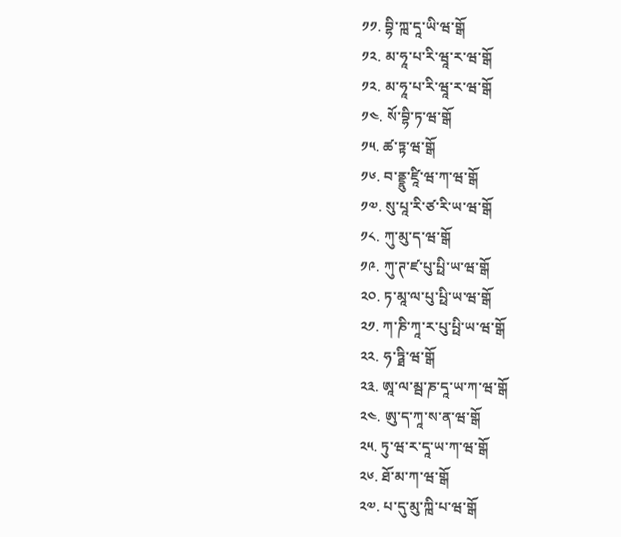༡༡. བྷི་ཀྑ་དཱ་ཡི་ཝ་གྒོ
༡༢. མ་ཧཱ་པ་རི་ཝཱ་ར་ཝ་གྒོ
༡༢. མ་ཧཱ་པ་རི་ཝཱ་ར་ཝ་གྒོ
༡༤. སོ་བྷི་ཏ་ཝ་གྒོ
༡༥. ཚ་ཏྟ་ཝ་གྒོ
༡༦. བ་ནྡྷུ་ཛཱི་ཝ་ཀ་ཝ་གྒོ
༡༧. སུ་པཱ་རི་ཙ་རི་ཡ་ཝ་གྒོ
༡༨. ཀུ་མུ་ད་ཝ་གྒོ
༡༩. ཀུ་ཊ་ཛ་པུ་པྥི་ཡ་ཝ་གྒོ
༢༠. ཏ་མཱ་ལ་པུ་པྥི་ཡ་ཝ་གྒོ
༢༡. ཀ་ཎི་ཀཱ་ར་པུ་པྥི་ཡ་ཝ་གྒོ
༢༢. ཧ་ཏྠི་ཝ་གྒོ
༢༣. ཨཱ་ལ་མྦ་ཎ་དཱ་ཡ་ཀ་ཝ་གྒོ
༢༤. ཨུ་ད་ཀཱ་ས་ན་ཝ་གྒོ
༢༥. ཏུ་ཝ་ར་དཱ་ཡ་ཀ་ཝ་གྒོ
༢༦. ཐོ་མ་ཀ་ཝ་གྒོ
༢༧. པ་དུ་མུ་ཀྑི་པ་ཝ་གྒོ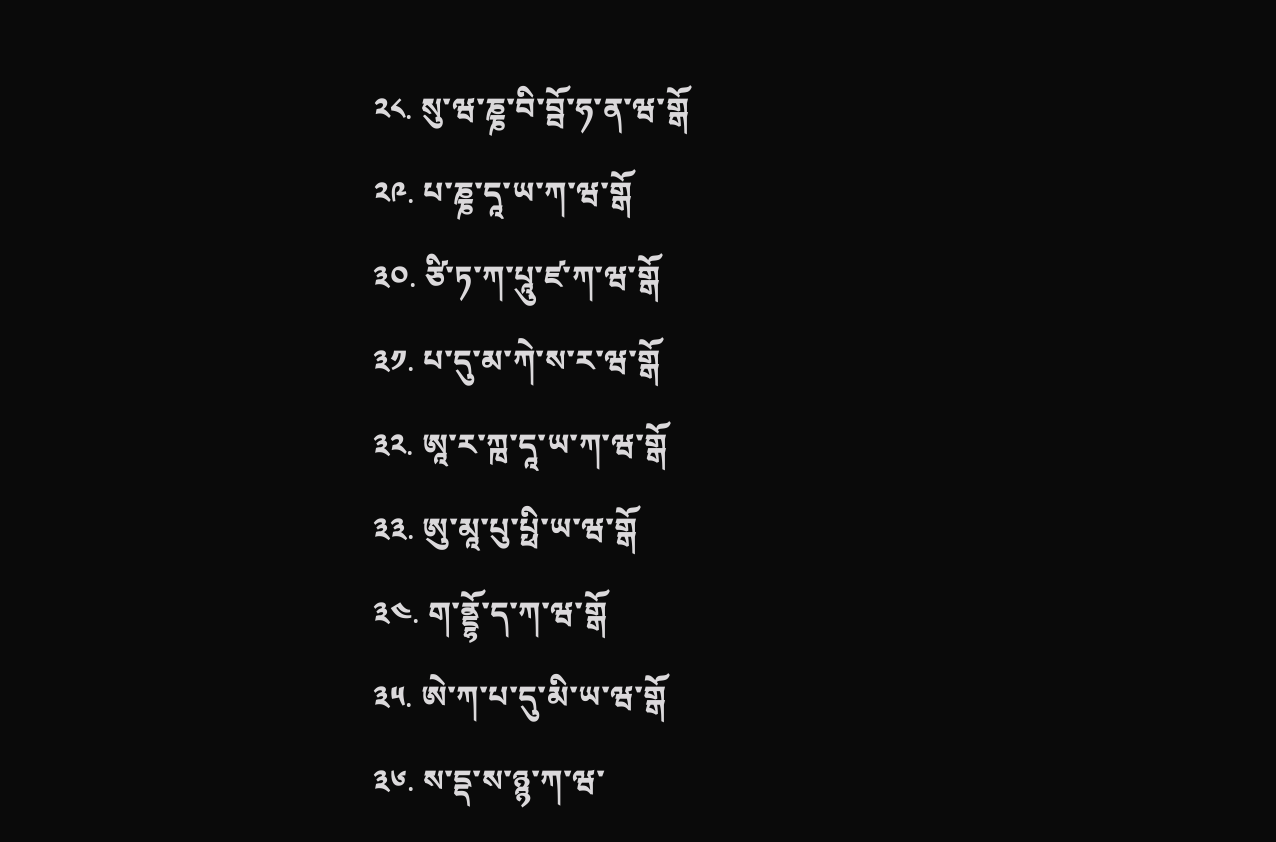༢༨. སུ་ཝ་ཎྞ་བི་བྦོ་ཧ་ན་ཝ་གྒོ
༢༩. པ་ཎྞ་དཱ་ཡ་ཀ་ཝ་གྒོ
༣༠. ཙི་ཏ་ཀ་པཱུ་ཛ་ཀ་ཝ་གྒོ
༣༡. པ་དུ་མ་ཀེ་ས་ར་ཝ་གྒོ
༣༢. ཨཱ་ར་ཀྑ་དཱ་ཡ་ཀ་ཝ་གྒོ
༣༣. ཨུ་མཱ་པུ་པྥི་ཡ་ཝ་གྒོ
༣༤. ག་ནྡྷོ་ད་ཀ་ཝ་གྒོ
༣༥. ཨེ་ཀ་པ་དུ་མི་ཡ་ཝ་གྒོ
༣༦. ས་དྡ་ས་ཉྙ་ཀ་ཝ་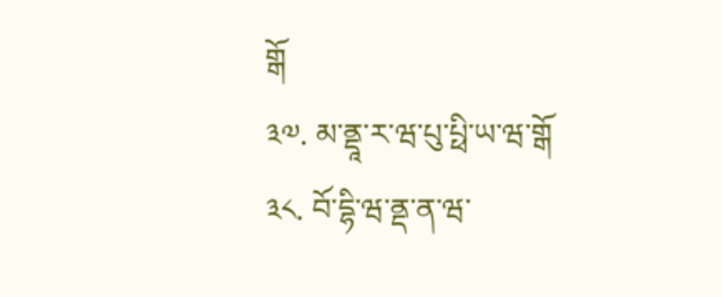གྒོ
༣༧. མ་ནྡཱ་ར་ཝ་པུ་པྥི་ཡ་ཝ་གྒོ
༣༨. བོ་དྷི་ཝ་ནྡ་ན་ཝ་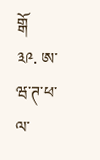གྒོ
༣༩. ཨ་ཝ་ཊ་ཕ་ལ་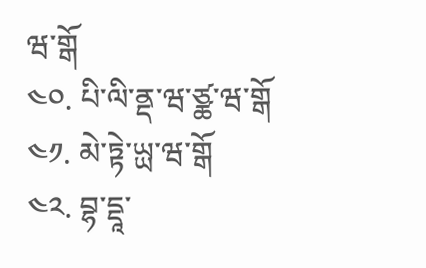ཝ་གྒོ
༤༠. པི་ལི་ནྡ་ཝ་ཙྪ་ཝ་གྒོ
༤༡. མེ་ཏྟེ་ཡྻ་ཝ་གྒོ
༤༢. བྷ་དྡཱ་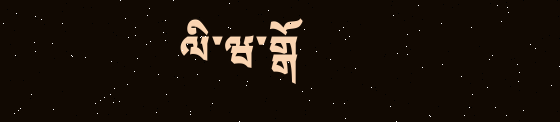ལི་ཝ་གྒོ